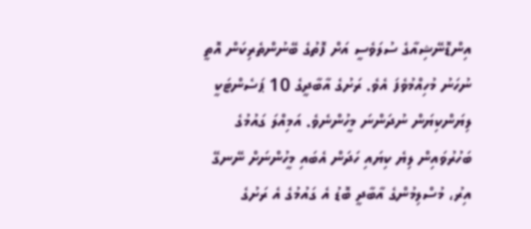އިންޑޮނޭޝިއާގެ ސުލަވެސީ އަށް ފޮތުގެ ބޭނުންތެރިކަން އޮތީ ނުހަނު މުހިއްމުވެފަ އެވެ. ރަށުގެ އާބާދީގެ 10 ޕަސެންޓަކީ ލިޔަންކިޔަން ނުދަންނަ މީހުންނެވެ. އަމިއްލަ ގައުމުގެ ބަހުރުވައިން ލިޔެ ކިޔައި ހަދަން އެބައި މީހުންނަށް ނޭނގޭ އިރު، މުސްލިމުންގެ އާބާދީ ބޮޑު އެ ގައުމުގެ އެ ރަށުގެ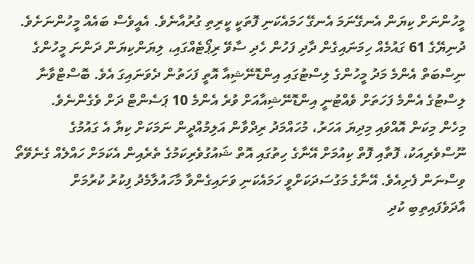މީހުންނަށް ކިޔަން އެނގޭނަމަ އެނގޭ ހަމައެކަނި ފޮތަކީ ކީރިތި ގުރުއާނެވެ. އެއީވެސް ބައެއް މީހުންނަށެވެ.
ދުނިޔޭގެ 61 ގައުމެއް ހިމަނައިގެން ދާދި ފަހުން ހެދި ސާވޭ ރިޕޯޓެއްގައި، ލިޔަންކިޔަން ދަންނަ މީހުންގެ ނިސްބަތް އެންމެ މަދު މީހުންގެ ލިސްޓުގައި އިންޑޮނޭޝިއާ އޮތީ ފަހަތުން ދެވަނައިގަ އެވެ. ބޮސްޓްވާނާ ލިސްޓުގެ އެންމެ ފަހަތަށް ވެއްޓުނީ އިންޑޮނޭޝިއާއަށް ވުރެ އެންމެ 10 ޕަސެންޓް ދަށް ވެގެންނެވެ.
މިހެން މިކަން އޮއްވައި މިދިޔަ އަހަރު، މުހައްމަދު ރިދްވާން އަލިމުއްދީން ނަމަކަށް ކިޔާ އެ ގައުމުގެ ނޫސްވެރިއަކު، ފޮތާއި ފޮތް ކިއުމަށް އޭނާގެ ހިތުގައި އޮތް ޝައުގުވެރިކަމުގެ ތެރެއިން އެކަމަށް ހައްލެއް ގެނެވޭތޯ ވިސްނަން ފެށިއެވެ. އޭނާގެ މަގުސަދަކަށްވީ ހަމައެކަނި ވަށައިގެންވާ މާހައުލާމެދު ފިކުރު ކުރުމަށް އާދަވެފައިތިބި ކުދި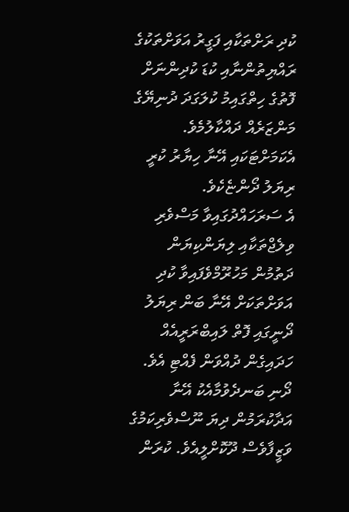ކުދި ރަށްތަކާއި ފަގީރު އަވަށްތަކުގެ ރައްޔިތުންނާއި ކުޑަ ކުދިންނަށް ފޮތުގެ ހިތްގައިމު ކުލަގަދަ ދުނިޔޭގެ މަންޒަރެއް ދައްކާލުމެވެ. އެކަމަށްޓަކައި އޭނާ ހިޔާރު ކުރީ ރިޔަލު ދޯންޏެކެވެ.
އެ ސަރަހައްދުގައިވާ މަސްވެރި ވިލެޖްތަކާއި ލިޔަންކިޔަން ދަތުމުން މަހުރޫމްވެފައިވާ ކުދި އަވަށްތަކަށް އޭނާ ބަން ރިޔަލު ދޯނީގައި ފޮތް ލައިބްރަރީއެއް ހަދައިގެން ދުއްވަން ފެއްޓި އެވެ. ދޯނި ބަނދެވުމާއެކު އޭނާ އަދާކުރަމުން ދިޔަ ނޫސްވެރިކަމުގެ ވަޒީފާވެސް ދޫކޮށްލީއެވެ. ކުރަން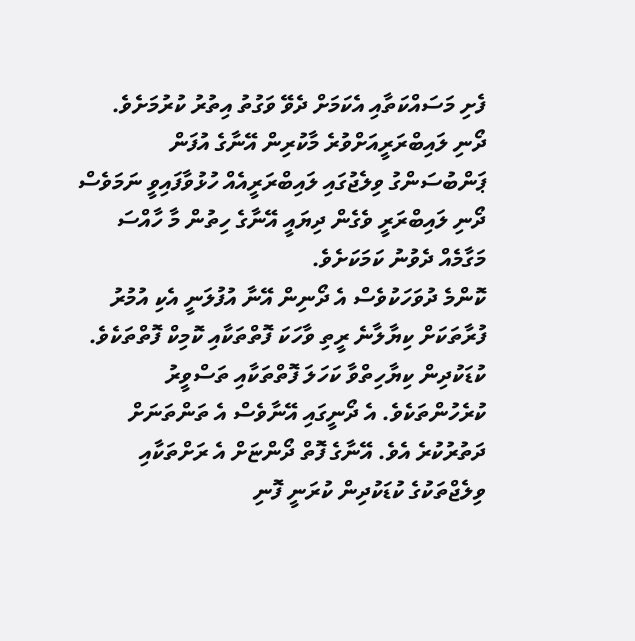ފެށި މަސައްކަތާއި އެކަމަށް ދެވޭ ވަގުތު އިތުރު ކުރުމަށެވެ. ދޯނި ލައިބްރަރީއަށްވުރެ މާކުރިން އޭނާގެ އުފަން ޕަންބުސަންގު ވިލެޖުގައި ލައިބްރަރީއެއް ހުޅުވާފައިވީ ނަމަވެސް ދޯނި ލައިބްރަރީ ވެގެން ދިޔައީ އޭނާގެ ހިތުން މާ ހާއްސަ މަގާމެއް ދެވުނު ކަމަކަށެވެ.
ކޮންމެ ދުވަހަކުވެސް އެ ދޯނިން އޭނާ އުފުލަނީ އެކި އުމުރު ފުރާތަކަށް ކިޔާލާނެ ރީތި ވާހަކަ ފޮތްތަކާއި ކޮމިކް ފޮތްތަކެވެ. ކުޑަކުދިން ކިޔާހިތްވާ ކަހަލަ ފޮތްތަކާއި ތަސްވީރު ކުރެހުންތަކެވެ. އެ ދޯނީގައި އޭނާވެސް އެ ތަންތަނަށް ދަތުރުކުރެ އެވެ. އޭނާގެ ފޮތް ދޯންޏަށް އެ ރަށްތަކާއި ވިލެޖްތަކުގެ ކުޑަކުދިން ކުރަނީ ފޮނި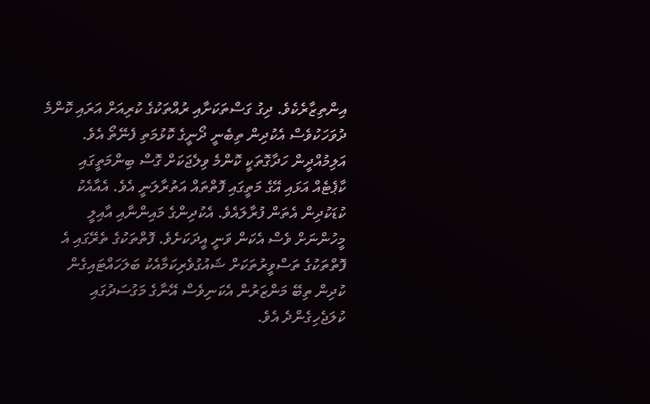އިންތިޒާރެކެވެ. ދިގު ގަސްތަކަށާއި ރުއްތަކުގެ ކުރިއަށް އަރައި ކޮންމެ ދުވަހަކުވެސް އެކުދިން ތިބެނީ ދޯނީގެ ކޮޅުމަތި ފެނޭތޯ އެވެ.
އަލިމުއްދީން ހަދާގޮތަކީ ކޮންމެ ވިލެޖަކަށް ގޮސް ބިންމަތީގައި ކާޕެޓެއް އަޅައި އޭގެ މަތީގައި ފޮތްތައް އަތުރާލަނީ އެވެ. އެއާއެކު ކުޑަކުދިން އެތަން ފުރާލައެވެ. އެކުދިންގެ މައިންނާއި އާއިލީ މީހުންނަށް ވެސް އެކަން ވަނީ އީދަކަށެވެ. ފޮތްތަކުގެ ތެރޭގައި އެ ފޮތްތަކުގެ ތަސްވީރުތަކަށް ޝައުގުވެރިކަމާއެކު ބަލަހައްޓައިގެން ކުދިން ތިބޭ މަންޒަރުން އެކަނިވެސް އޭނާގެ މަގުސަދުގައި ކުލަޖެހިގެންދެ އެވެ.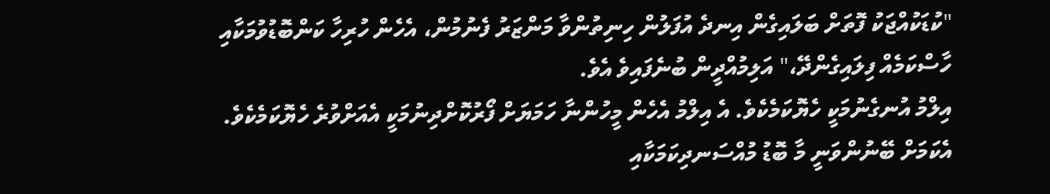"ކުޑަކުއްޖަކު ފޮތަށް ބަލައިގެން އިނދެ އުފަލުން ހިނިތުންވާ މަންޒަރު ފެނުމުން، އެހެން ހުރިހާ ކަންބޮޑުވުމަކާއި ހާސްކަމެއް ފިލައިގެންދޭ،" އަލިމުއްދީން ބުނެފައިވެ އެވެ.
އިލްމު އުނގެނުމަކީ ހެޔޮކަމެކެވެ. އެ އިލްމު އެހެން މީހުންނާ ހަމަޔަށް ފޯރުކޮށްދިނުމަކީ އެއަށްވުރެ ހެޔޮކަމެކެވެ. އެކަމަށް ބޭނުންވަނީ މާ ބޮޑު މުއްސަނދިކަމަކާއި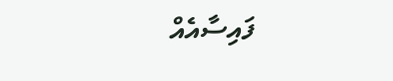ފައިސާއެއް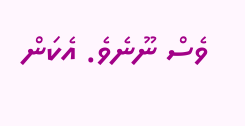ވެސް ނޫނެވެ. އެކަން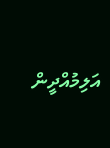އަލިމުއްދީން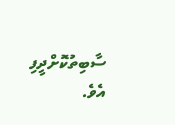ސާބިތުކޮށްދީފި އެވެ.